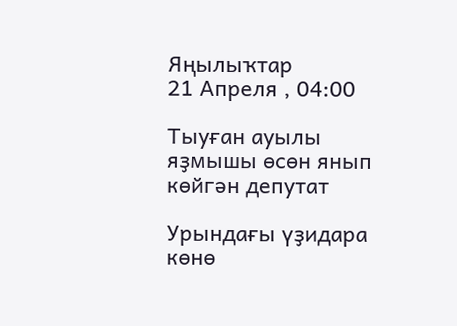Яңылыҡтар
21 Апреля , 04:00

Тыуған ауылы яҙмышы өсөн янып көйгән депутат

Урындағы үҙидара көнө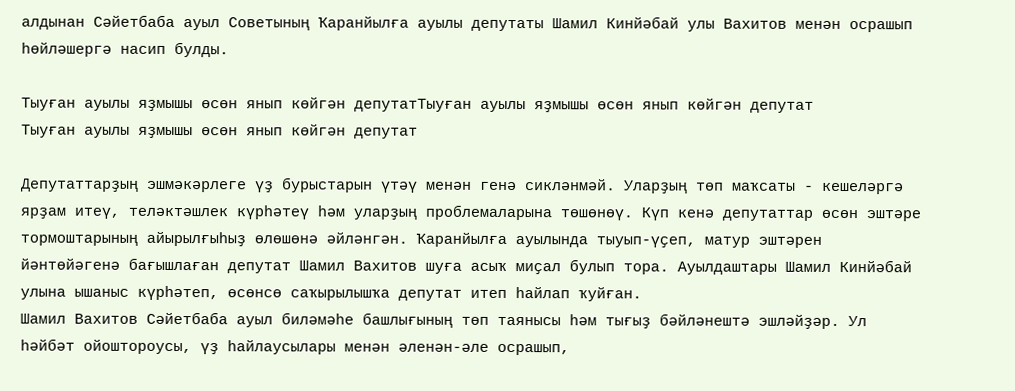алдынан Сәйетбаба ауыл Советының Ҡаранйылға ауылы депутаты Шамил Кинйәбай улы Вахитов менән осрашып һөйләшергә насип булды.

Тыуған ауылы яҙмышы өсөн янып көйгән депутатТыуған ауылы яҙмышы өсөн янып көйгән депутат
Тыуған ауылы яҙмышы өсөн янып көйгән депутат

Депутаттарҙың эшмәкәрлеге үҙ бурыстарын үтәү менән генә сикләнмәй. Уларҙың төп маҡсаты - кешеләргә ярҙам итеү, теләктәшлек күрһәтеү һәм уларҙың проблемаларына төшөнөү. Күп кенә депутаттар өсөн эштәре тормоштарының айырылғыһыҙ өлөшөнә әйләнгән. Ҡаранйылға ауылында тыуып-үҫеп, матур эштәрен йәнтөйәгенә бағышлаған депутат Шамил Вахитов шуға асыҡ миҫал булып тора. Ауылдаштары Шамил Кинйәбай улына ышаныс күрһәтеп, өсөнсө саҡырылышҡа депутат итеп һайлап ҡуйған.
Шамил Вахитов Сәйетбаба ауыл биләмәһе башлығының төп таянысы һәм тығыҙ бәйләнештә эшләйҙәр. Ул һәйбәт ойоштороусы, үҙ һайлаусылары менән әленән-әле осрашып,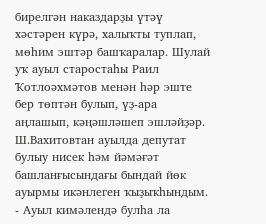бирелгән наказдарҙы үтәү хәстәрен күрә, халыҡты туплап, мөһим эштәр башҡаралар. Шулай уҡ ауыл старостаһы Раил Ҡотлоәхмәтов менән һәр эште бер төптән булып, үҙ-ара аңлашып, кәңәшләшеп эшләйҙәр.
Ш.Вахитовтан ауылда депутат булыу нисек һәм йәмәғәт башланғысындағы бындай йөк ауырмы икәнлеген ҡыҙыҡһындым.
- Ауыл кимәлендә булһа ла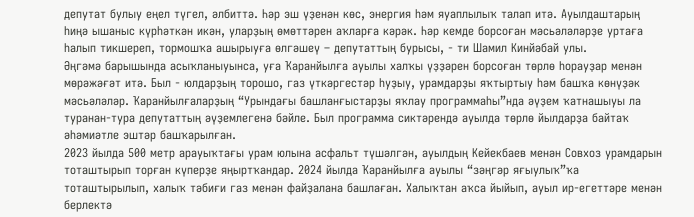депутат булыу еңел түгел, әлбиттә. Һәр эш үҙенән көс, энергия һәм яуаплылыҡ талап итә. Ауылдаштарың һиңә ышаныс күрһәткән икән, уларҙың өмөттәрен аҡларға кәрәк. Һәр кемде борсоған мәсьәләләрҙе уртаға һалып тикшереп, тормошҡа ашырыуға өлгәшеү – депутаттың бурысы, - ти Шамил Кинйәбай улы.
Әңгәмә барышында асыҡланыуынса, уға Ҡаранйылға ауылы халҡы үҙҙәрен борсоған төрлө һорауҙар менән мөрәжәғәт итә. Был - юлдарҙың торошо, газ үткәргестәр һуҙыу, урамдарҙы яҡтыртыу һәм башҡа көнүҙәк мәсьәләләр. Ҡаранйылғаларҙың “Урындағы башланғыстарҙы яҡлау программаһы”нда әүҙем ҡатнашыуы ла туранан-тура депутаттың әүҙемлегенә бәйле. Был программа сиктәрендә ауылда төрлө йылдарҙа байтаҡ әһәмиәтле эштәр башҡарылған.
2023 йылда 500 метр арауыҡтағы урам юлына асфальт түшәлгән, ауылдың Кейекбаев менән Совхоз урамдарын тоташтырып торған күперҙе яңыртҡандар. 2024 йылда Ҡаранйылға ауылы “зәңгәр яғыулыҡ”ҡа тоташтырылып, халыҡ тәбиғи газ менән файҙалана башлаған. Халыҡтан аҡса йыйып, ауыл ир-егеттәре менән берлектә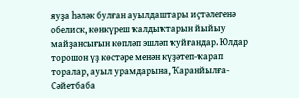яуҙа һәләк булған ауылдаштары иҫтәлегенә обелиск, көнкүреш ҡалдыҡтарын йыйыу майҙансығын көпләп эшләп ҡуйғандар. Юлдар торошон үҙ көстәре менән күҙәтеп-ҡарап торалар, ауыл урамдарына, Ҡаранйылға-Сәйетбаба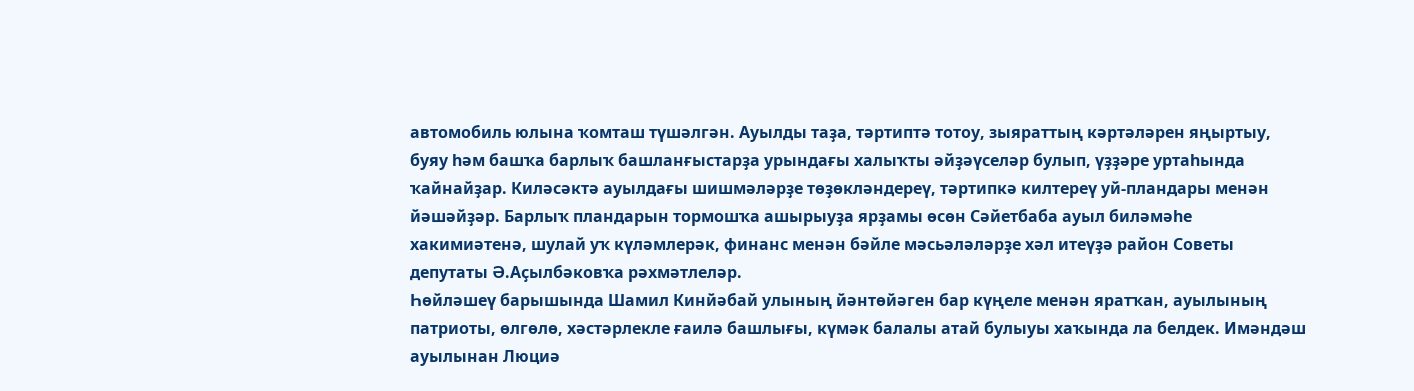автомобиль юлына ҡомташ түшәлгән. Ауылды таҙа, тәртиптә тотоу, зыяраттың кәртәләрен яңыртыу, буяу һәм башҡа барлыҡ башланғыстарҙа урындағы халыҡты әйҙәүселәр булып, үҙҙәре уртаһында ҡайнайҙар. Киләсәктә ауылдағы шишмәләрҙе төҙөкләндереү, тәртипкә килтереү уй-пландары менән йәшәйҙәр. Барлыҡ пландарын тормошҡа ашырыуҙа ярҙамы өсөн Сәйетбаба ауыл биләмәһе хакимиәтенә, шулай уҡ күләмлерәк, финанс менән бәйле мәсьәләләрҙе хәл итеүҙә район Советы депутаты Ә.Аҫылбәковҡа рәхмәтлеләр.
Һөйләшеү барышында Шамил Кинйәбай улының йәнтөйәген бар күңеле менән яратҡан, ауылының патриоты, өлгөлө, хәстәрлекле ғаилә башлығы, күмәк балалы атай булыуы хаҡында ла белдек. Имәндәш ауылынан Люциә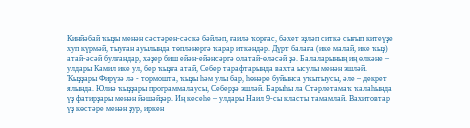Кинйәбай ҡыҙы менән сәстәрен-сәскә бәйләп, ғаилә ҡорғас, бәхет эҙләп ситкә сығып китеүҙе хуп күрмәй, тыуған ауылында төпләнергә ҡарар иткәндәр. Дүрт балаға (ике малай, ике ҡыҙ) атай-әсәй булғандар, хәҙер биш ейән-ейәнсәргә олатай-өләсәй ҙә. Балаларының иң өлкәне – улдары Камил ике ул, бер ҡыҙға атай, Себер тарафтарында вахта ысулы менән эшләй. Ҡыҙҙары Фирүзә лә - тормошта, ҡыҙы һәм улы бар, һөнәре буйынса уҡытыусы, әле – декрет ялында. Юлиә ҡыҙҙары программалаусы, Себерҙә эшләй. Барыһы ла Стәрлетамаҡ ҡалаһында үҙ фатирҙары менән йәшәйҙәр. Иң кесеһе – улдары Наил 9-сы класты тамамлай. Вахитовтар үҙ көстәре менән ҙур, иркен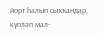йорт һалып сыҡҡандар, күпләп мал-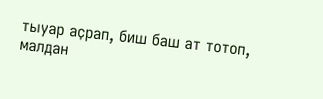тыуар аҫрап, биш баш ат тотоп, малдан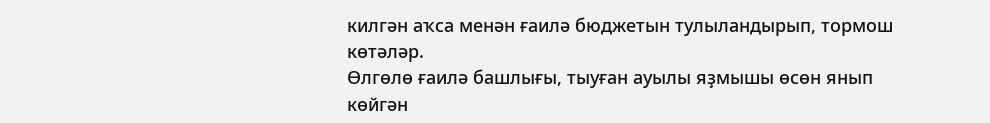килгән аҡса менән ғаилә бюджетын тулыландырып, тормош көтәләр.
Өлгөлө ғаилә башлығы, тыуған ауылы яҙмышы өсөн янып көйгән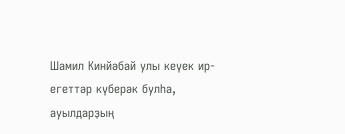Шамил Кинйәбай улы кеүек ир-егеттәр күберәк булһа, ауылдарҙың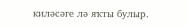киләсәге лә яҡты булыр.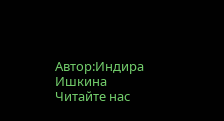Автор:Индира Ишкина
Читайте нас